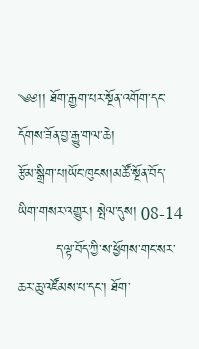༄༅།། ཐོག་རྒྱག་པར་སྔོན་འགོག་དང་དོགས་ཟོན་བྱ་རྒྱུ་གལ་ཆེ།
རྩོམ་སྒྲིག་པ།ཡོང་ཁུངས།མཚོ་སྔོན་བོད་ཡིག་གསར་འགྱུར། སྤེལ་དུས། 08-14
        ད་ལྟ་བོད་ཀྱི་ས་ཕྱོགས་གང་སར་ཆར་ཆུ་འཛོམས་པ་དང་། ཐོག་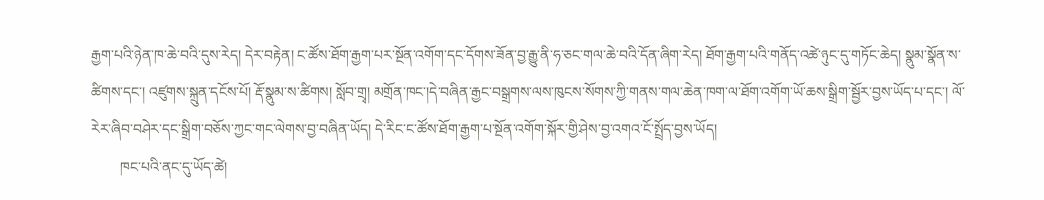རྒྱག་པའི་ཉེན་ཁ་ཆེ་བའི་དུས་རེད། དེར་བརྟེན། ང་ཚོས་ཐོག་རྒྱག་པར་སྔོན་འགོག་དང་དོགས་ཟོན་བྱ་རྒྱུ་ནི་ཧ་ཅང་གལ་ཆེ་བའི་དོན་ཞིག་རེད། ཐོག་རྒྱག་པའི་གནོད་འཚེ་ཉུང་དུ་གཏོང་ཆེད། སྣུམ་སྣོན་ས་ཚིགས་དང་། འཛུགས་སྐྲུན་དངོས་པོ། རྡོ་སྣུམ་ས་ཚིགས། སློབ་གྲྭ། མགྲོན་ཁང་།དེ་བཞིན་རྒྱང་བསྒྲགས་ལས་ཁུངས་སོགས་ཀྱི་གནས་གལ་ཆེན་ཁག་ལ་ཐོག་འགོག་ཡོ་ཆས་སྒྲིག་སྦྱོར་བྱས་ཡོད་པ་དང་། ལོ་རེར་ཞིབ་བཤེར་དང་སྒྲིག་བཅོས་ཀྱང་གང་ལེགས་བྱ་བཞིན་ཡོད། དེ་རིང་ང་ཚོས་ཐོག་རྒྱག་པ་སྔོན་འགོག་སྐོར་གྱི་ཤེས་བྱ་འགའ་ངོ་སྤྲོད་བྱས་ཡོད།
        ཁང་པའི་ནང་དུ་ཡོད་ཚེ།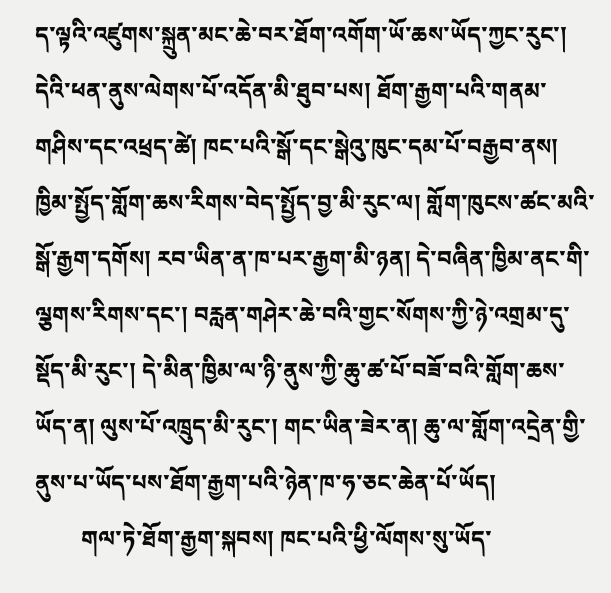ད་ལྟའི་འཛུགས་སྐྲུན་མང་ཆེ་བར་ཐོག་འགོག་ཡོ་ཆས་ཡོད་ཀྱང་རུང་། དེའི་ཕན་ནུས་ལེགས་པོ་འདོན་མི་ཐུབ་པས། ཐོག་རྒྱག་པའི་གནམ་གཤིས་དང་འཕྲད་ཚེ། ཁང་པའི་སྒོ་དང་སྒེའུ་ཁུང་དམ་པོ་བརྒྱབ་ནས། ཁྱིམ་སྤྱོད་གློག་ཆས་རིགས་བེད་སྤྱོད་བྱ་མི་རུང་ལ། གློག་ཁུངས་ཚང་མའི་སྒོ་རྒྱག་དགོས། རབ་ཡིན་ན་ཁ་པར་རྒྱག་མི་ཉན། དེ་བཞིན་ཁྱིམ་ནང་གི་ལྕགས་རིགས་དང་། བརླན་གཤེར་ཆེ་བའི་གྱང་སོགས་ཀྱི་ཉེ་འགྲམ་དུ་སྡོད་མི་རུང་། དེ་མིན་ཁྱིམ་ལ་ཉི་ནུས་ཀྱི་ཆུ་ཚ་པོ་བཟོ་བའི་གློག་ཆས་ཡོད་ན། ལུས་པོ་འཁྲུད་མི་རུང་། གང་ཡིན་ཟེར་ན། ཆུ་ལ་གློག་འདྲེན་གྱི་ནུས་པ་ཡོད་པས་ཐོག་རྒྱག་པའི་ཉེན་ཁ་ཧ་ཅང་ཆེན་པོ་ཡོད།
        གལ་ཏེ་ཐོག་རྒྱག་སྐབས། ཁང་པའི་ཕྱི་ལོགས་སུ་ཡོད་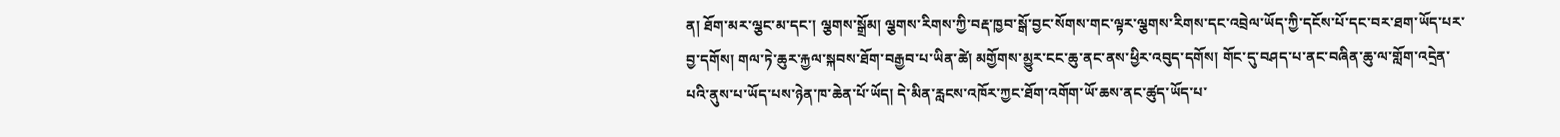ན། ཐོག་མར་ལྕང་མ་དང་། ལྕགས་སྒྲོམ། ལྕགས་རིགས་ཀྱི་བརྡ་ཁྱབ་སྒོ་བྱང་སོགས་གང་ལྟར་ལྕགས་རིགས་དང་འབྲེལ་ཡོད་ཀྱི་དངོས་པོ་དང་བར་ཐག་ཡོད་པར་བྱ་དགོས། གལ་ཏེ་ཆུར་རྐྱལ་སྐབས་ཐོག་བརྒྱབ་པ་ཡིན་ཚེ། མགྱོགས་མྱུར་ངང་ཆུ་ནང་ནས་ཕྱིར་འབུད་དགོས། གོང་དུ་བཤད་པ་ནང་བཞིན་ཆུ་ལ་གློག་འདྲེན་པའི་ནུས་པ་ཡོད་པས་ཉེན་ཁ་ཆེན་པོ་ཡོད། དེ་མིན་རླངས་འཁོར་ཀྱང་ཐོག་འགོག་ཡོ་ཆས་ནང་ཚུད་ཡོད་པ་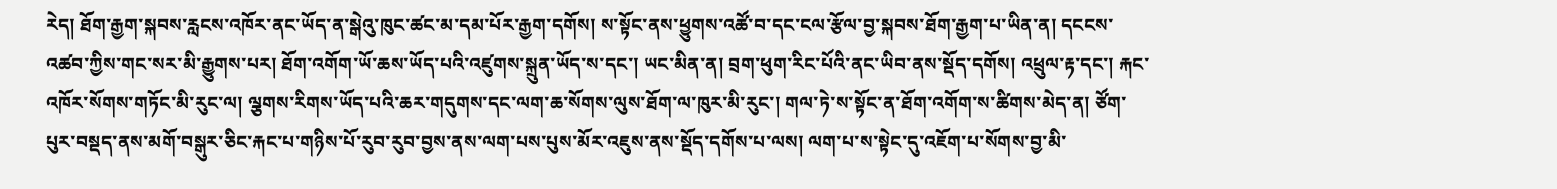རེད། ཐོག་རྒྱག་སྐབས་རླངས་འཁོར་ནང་ཡོད་ན་སྒེའུ་ཁུང་ཚང་མ་དམ་པོར་རྒྱག་དགོས། ས་སྟོང་ནས་ཕྱུགས་འཚོ་བ་དང་ངལ་རྩོལ་བྱ་སྐབས་ཐོག་རྒྱག་པ་ཡིན་ན། དངངས་འཚབ་ཀྱིས་གང་སར་མི་རྒྱུགས་པར། ཐོག་འགོག་ཡོ་ཆས་ཡོད་པའི་འཛུགས་སྐྲུན་ཡོད་ས་དང་། ཡང་མིན་ན། བྲག་ཕུག་རིང་པོའི་ནང་ཡིབ་ནས་སྡོད་དགོས། འཕྲུལ་རྟ་དང་། རྐང་འཁོར་སོགས་གཏོང་མི་རུང་ལ། ལྕགས་རིགས་ཡོད་པའི་ཆར་གདུགས་དང་ལག་ཆ་སོགས་ལུས་ཐོག་ལ་ཁུར་མི་རུང་། གལ་ཏེ་ས་སྟོང་ན་ཐོག་འགོག་ས་ཚིགས་མེད་ན། ཙོག་པུར་བསྡད་ནས་མགོ་བསྒུར་ཅིང་རྐང་པ་གཉིས་པོ་རུབ་རུབ་བྱས་ནས་ལག་པས་པུས་མོར་འཇུས་ནས་སྡོད་དགོས་པ་ལས། ལག་པ་ས་སྟེང་དུ་འཇོག་པ་སོགས་བྱ་མི་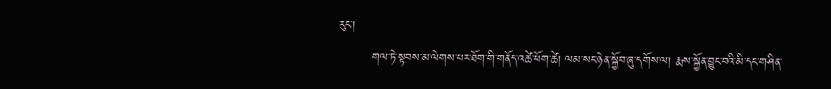རུང་།
        གལ་ཏེ་སྟབས་མ་ལེགས་པར་ཐོག་གི་གནོད་འཚེ་ཕོག་ཚེ། ལམ་སང་ཉེན་སྐྱོབ་ཞུ་དགོས་ལ། རྨས་སྐྱོན་བྱུང་བའི་མི་དང་གཤིན་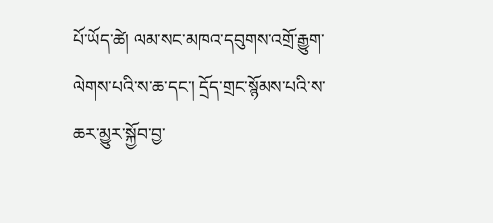པོ་ཡོད་ཚེ། ལམ་སང་མཁའ་དབུགས་འགྲོ་རྒྱུག་ལེགས་པའི་ས་ཆ་དང་། དྲོད་གྲང་སྙོམས་པའི་ས་ཆར་མྱུར་སྐྱོབ་བྱ་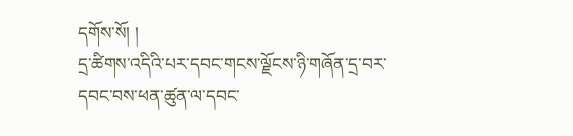དགོས་སོ། །
དྲ་ཚིགས་འདིའི་པར་དབང་གངས་ལྗོངས་ཉི་གཞོན་དྲ་བར་དབང་བས་ཕན་ཚུན་ལ་དབང་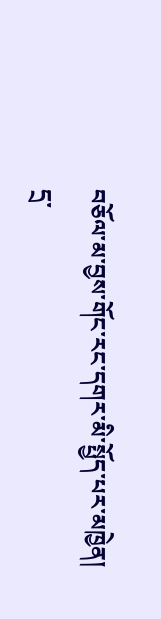བཅོལ་མ་བྱས་གོང་རང་དགར་མི་སྤྱོད་པར་མཁྱེན།
དྲ་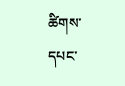ཚིགས་དཔང་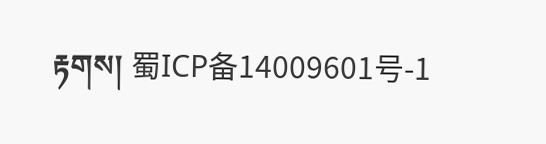རྟགས། 蜀ICP备14009601号-1